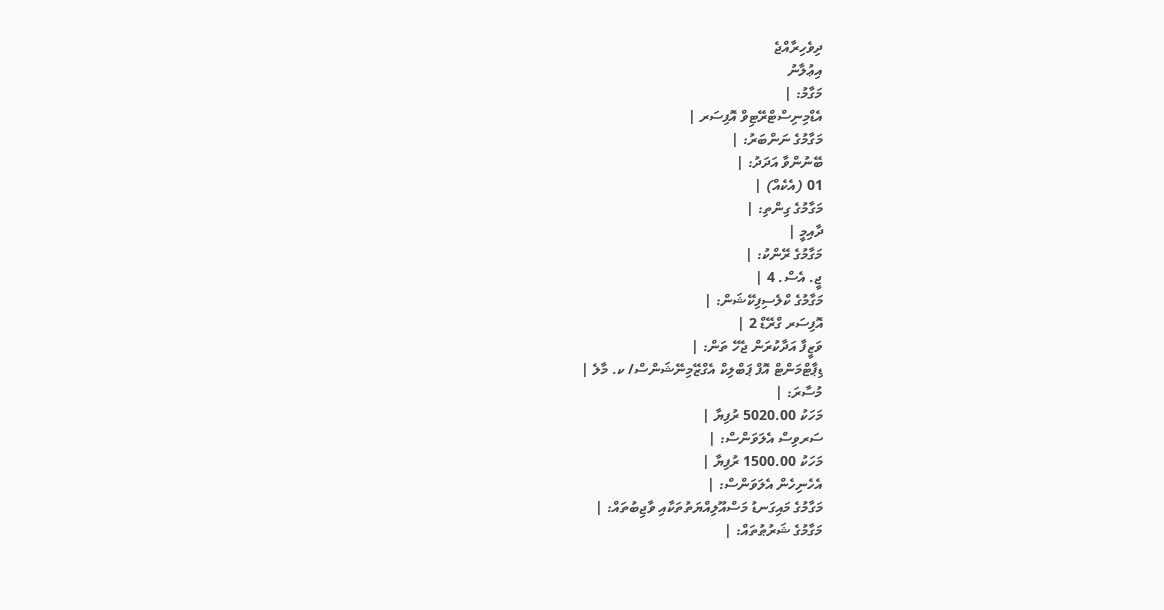ދިވެހިރާއްޖެ
އިޢުލާނު
މަގާމު: |
އެޑްމިނިސްޓްރޭޓިވް އޮފިސަރ |
މަގާމުގެ ނަންބަރު: |
ބޭނުންވާ އަދަދު: |
01 (އެކެއް) |
މަގާމުގެ ގިންތި: |
ދާއިމީ |
މަގާމުގެ ރޭންކު: |
ޖީ. އެސް. 4 |
މަގާމުގެ ކްލެސިފިކޭޝަން: |
އޮފިސަރ ގްރޭޑް 2 |
ވަޒީފާ އަދާކުރަން ޖެހޭ ތަން: |
ޑިޕާޓްމަންޓް އޮފް ޕަބްލިކް އެގްޒޭމިނޭޝަންސް/ ކ. މާލެ |
މުސާރަ: |
މަހަކު 5020.00 ރުފިޔާ |
ސަރވިސް އެލަވަންސް: |
މަހަކު 1500.00 ރުފިޔާ |
އެހެނިހެން އެލަވަންސް: |
މަގާމުގެ މައިގަނޑު މަސްއޫލިއްޔަތުތަކާއި ވާޖިބުތައް: |
މަގާމުގެ ޝަރުޠުތައް: |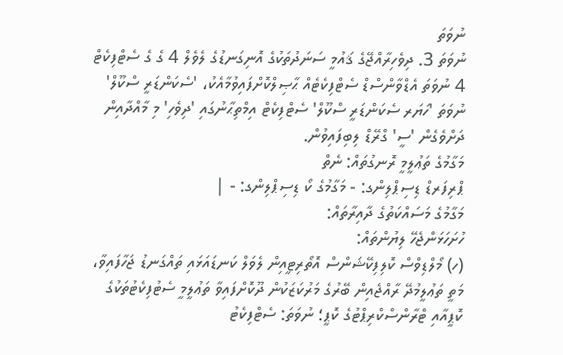ނުވަތަ
ނުވަތަ 3. ދިވެހިރާއްޖޭގެ ޤައުމީ ސަނަދުތަކުގެ އޮނިގަނޑުގެ ލެވެލް 4 ގެ ގެ ސެޓްފިކެޓް 4 ނުވަތަ އެޑްވާންސްޑް ސެޓްފިކެޓެއް ޙާޞިލްކޮށްފައިވުމާއެކު، 'ސެކަންޑަރީ ސްކޫލް' ނުވަތަ 'ހަޔަރ ސެކަންޑަރީ ސްކޫލް' ސެޓްފިކެޓް އިމްތިޙާނުގައި 'ދިވެހި' މި މާއްދާއިން ދަށްވެގެން 'ސީ' ގްރޭޑް ލިބިފައިވުން.
މަގާމުގެ ތަޢުލީމީ ރޮނގުތައް: ނެތް
ޕްރިފަރޑް ޑިސިޕްލިންގ: - މަގާމުގެ ކޯ ޑިސިޕްލިންގ: - |
މަގާމުގެ މަސައްކަތުގެ ދާއިރާތައް:
ހުށަހަޅަންޖެހޭ ލިޔުންތައް:
(ހ) މޯލްޑިވްސް ކޮލިފިކޭޝަންސް އޮތޯރިޓީއިން ލެވަލް ކަނޑައަޅައި ތައްގަނޑު ޖަހާފައިވާ، މަތީ ތަޢުލީމުދޭ ރާއްޖެއިން ބޭރުގެ މަރުކަޒަކުން ދޫކޮށްފައިވާ ތަޢުލީމީ ސެޓުފިކެޓުތަކުގެ ކޮޕީއާއި ޓްރާންސްކްރިޕްޓުގެ ކޮޕީ؛ ނުވަތަ: ސެޓްފިކެޓު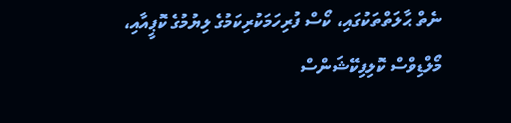ނެތް ޙާލަތްތަކުގައި، ކޯސް ފުރިހަމަކުރިކަމުގެ ލިޔުމުގެ ކޮޕީއާއި، މޯލްޑިވްސް ކޮލިފިކޭޝަންސް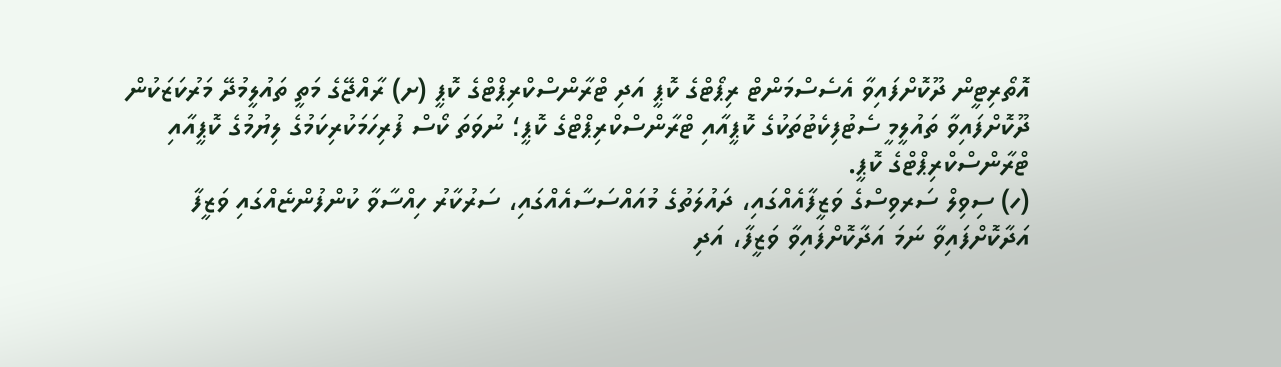އޮތޯރިޓީން ދޫކޮށްފައިވާ އެސެސްމަންޓް ރިޕޯޓްގެ ކޮޕީ އަދި ޓްރާންސްކްރިޕްޓްގެ ކޮޕީ (ށ) ރާއްޖޭގެ މަތީ ތައުލީމުދޭ މަރުކަޒަކުން ދޫކޮށްފައިވާ ތައުލީމީ ސެޓުފިކެޓުތަކުގެ ކޮޕީއާއި ޓްރާންސްކްރިޕްޓްގެ ކޮޕީ؛ ނުވަތަ ކޯސް ފުރިހަމަކުރިކަމުގެ ލިޔުމުގެ ކޮޕީއާއި ޓްރާންސްކްރިޕްޓްގެ ކޮޕީ.
(ހ) ސިވިލް ސަރވިސްގެ ވަޒީފާއެއްގައި، ދައުލަތުގެ މުއައްސަސާއެއްގައި، ސަރުކާރު ހިއްސާވާ ކުންފުންޏެއްގައި ވަޒީފާ އަދާކޮށްފައިވާ ނަމަ އަދާކޮށްފައިވާ ވަޒީފާ، އަދި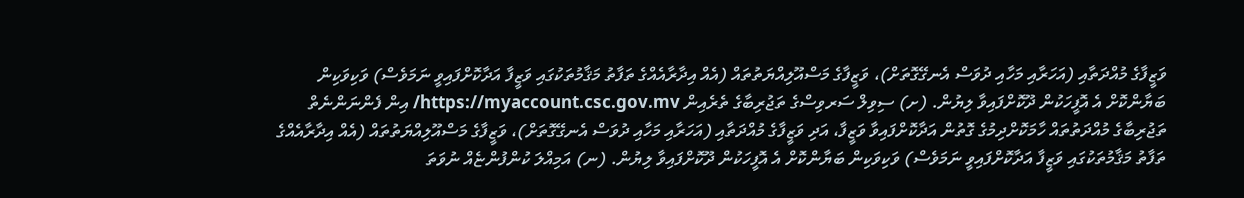ވަޒީފާގެ މުއްދަތާއި (އަހަރާއި މަހާއި ދުވަސް އެނގޭގޮތަށް)، ވަޒީފާގެ މަސްއޫލިއްޔަތުތައް (އެއް އިދާރާއެއްގެ ތަފާތު މަޤާމުތަކުގައި ވަޒީފާ އަދާކޮށްފައިވީ ނަމަވެސް) ވަކިވަކިން ބަޔާންކޮށް އެ އޮފީހަކުން ދޫކޮށްފައިވާ ލިޔުން. (ށ) ސިވިލް ސަރވިސްގެ ތަޖުރިބާގެ ތެރެއިން https://myaccount.csc.gov.mv/ އިން ފެންނަންނެތް ތަޖުރިބާގެ މުއްދަތުތައް ހާމަކޮށްދިމުގެ ގޮތުން އަދާކޮށްފައިވާ ވަޒީފާ، އަދި ވަޒީފާގެ މުއްދަތާއި (އަހަރާއި މަހާއި ދުވަސް އެނގޭގޮތަށް)، ވަޒީފާގެ މަސްއޫލިއްޔަތުތައް (އެއް އިދާރާއެއްގެ ތަފާތު މަޤާމުތަކުގައި ވަޒީފާ އަދާކޮށްފައިވީ ނަމަވެސް) ވަކިވަކިން ބަޔާންކޮށް އެ އޮފީހަކުން ދޫކޮށްފައިވާ ލިޔުން. (ނ) އަމިއްލަ ކުންފުންޏެއް ނުވަތަ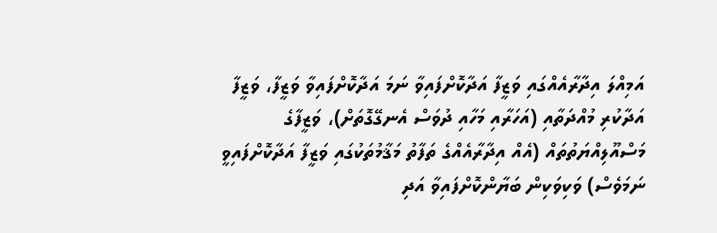އަމިއްލަ އިދާރާއެއްގައި ވަޒީފާ އަދާކޮށްފައިވާ ނަމަ އަދާކޮށްފައިވާ ވަޒީފާ، ވަޒީފާ އަދާކުރި މުއްދަތާއި (އަހަރާއި މަހާއި ދުވަސް އެނގޭގޮތަށް)، ވަޒީފާގެ މަސްއޫލިއްޔަތުތައް (އެއް އިދާރާއެއްގެ ތަފާތު މަޤާމުތަކުގައި ވަޒީފާ އަދާކޮށްފައިވީ ނަމަވެސް) ވަކިވަކިން ބަޔާންކޮށްފައިވާ އަދި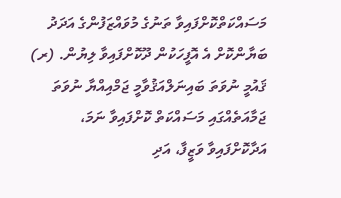މަސައްކަތްކޮށްފައިވާ ތަނުގެ މުވައްޒަފުންގެ އަދަދު ބަޔާންކޮށް އެ އޮފީހަކުން ދޫކޮށްފައިވާ ލިޔުން. (ރ) ޤައުމީ ނުވަތަ ބައިނަލްއަޤުވާމީ ޖަމްއިއްޔާ ނުވަތަ ޖަމާއަތެއްގައި މަސައްކަތް ކޮށްފައިވާ ނަމަ، އަދާކޮށްފައިވާ ވަޒީފާ، އަދި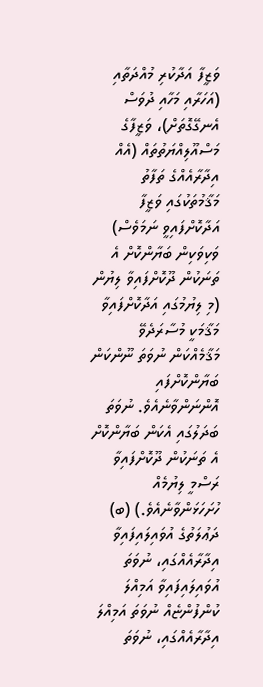ވަޒީފާ އަދާކުރި މުއްދަތާއި (އަހަރާއި މަހާއި ދުވަސް އެނގޭގޮތަށް)، ވަޒީފާގެ މަސްއޫލިއްޔަތުތައް (އެއް އިދާރާއެއްގެ ތަފާތު މަޤާމުތަކުގައި ވަޒީފާ އަދާކޮށްފައިވީ ނަމަވެސް) ވަކިވަކިން ބަޔާންކޮށް އެ ތަނަކުން ދޫކޮށްފައިވާ ލިޔުން (މި ލިޔުމުގައި އަދާކޮށްފައިވާ މަޤާމަކީ މުސާރަދެވޭ މަޤާމެއްކަން ނުވަތަ ނޫންކަން ބަޔާންކޮށްފައި އޮންނަންވާނެއެވެ. ނުވަތަ ބަދަލުގައި އެކަން ބަޔާންކޮށް އެ ތަނަކުން ދޫކޮށްފައިވާ ރަސްމީ ލިޔުމެއް ހުށަހަޅަންވާނެއެވެ.) (ބ) ދަޢުލަތުގެ އުވައިލައިފައިވާ އިދާރާއެއްގައި، ނުވަތަ އުވައިލައިފައިވާ އަމިއްލަ ކުންފުންޏެއް ނުވަތަ އަމިއްލަ އިދާރާއެއްގައި، ނުވަތަ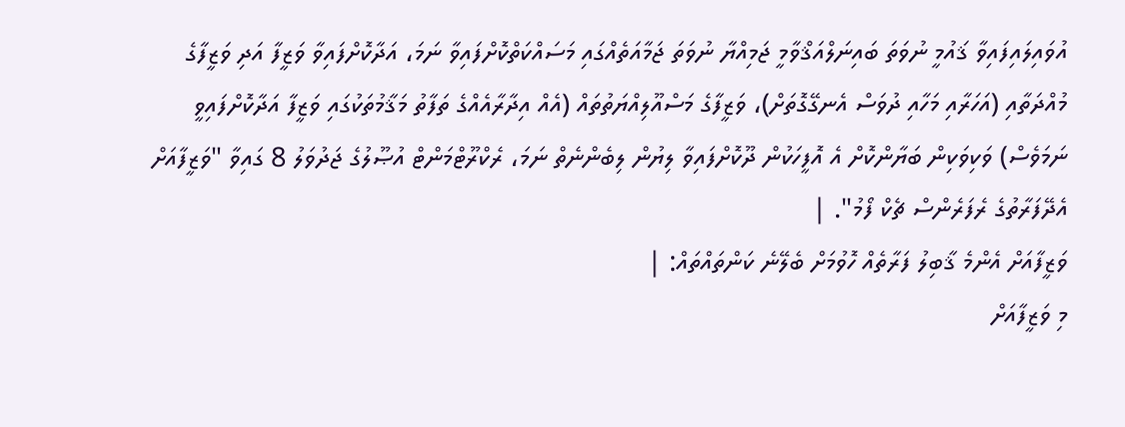އުވައިލައިފައިވާ ޤައުމީ ނުވަތަ ބައިނަލްއަޤްވާމީ ޖަމިއްޔާ ނުވަތަ ޖަމާއަތެއްގައި މަސައްކަތްކޮށްފައިވާ ނަމަ، އަދާކޮށްފައިވާ ވަޒީފާ އަދި ވަޒީފާގެ މުއްދަތާއި (އަހަރާއި މަހާއި ދުވަސް އެނގޭގޮތަށް)، ވަޒީފާގެ މަސްއޫލިއްޔަތުތައް (އެއް އިދާރާއެއްގެ ތަފާތު މަޤާމުތަކުގައި ވަޒީފާ އަދާކޮށްފައިވީ ނަމަވެސް) ވަކިވަކިން ބަޔާންކޮށް އެ އޮފީހަކުން ދޫކޮށްފައިވާ ލިޔުން ލިބެންނެތް ނަމަ، ރެކްރޫޓްމަންޓް އުޞޫލުގެ ޖަދުވަލު 8 ގައިވާ "ވަޒީފާއަށް އެދޭފަރާތުގެ ރެފަރެންސް ޗެކް ފޯމު". |
ވަޒީފާއަށް އެންމެ ޤާބިލު ފަރާތެއް ހޮވުމަށް ބެލޭނެ ކަންތައްތައް: |
މި ވަޒީފާއަށް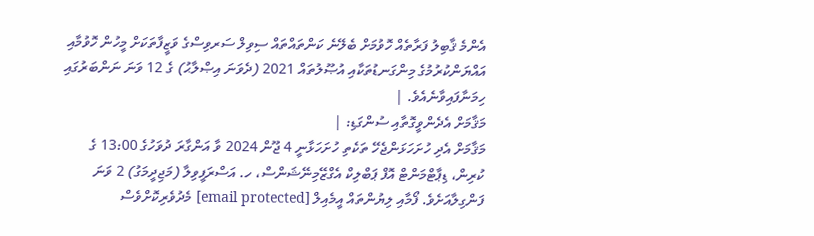އެންމެ ޤާބިލު ފަރާތެއް ހޮވުމަށް ބެލޭނެ ކަންތައްތައް ސިވިލް ސަރވިސްގެ ވަޒީފާތަކަށް މީހުން ހޮވުމާއި އައްޔަންކުރުމުގެ މިންގަނޑުތަކާއި އުޞޫލުތައް 2021 (ދެވަނަ އިޞްލާޙު) ގެ 12 ވަނަ ނަންބަރުގައި ހިމަނާފައިވާނެއެވެ. |
މަޤާމަށް އެދެންވީގޮތާއި ސުންގަޑި: |
މަޤާމަށް އެދި ހުށަހަޅަންޖެހޭ ތަކެތި ހުށަހަޅާނީ 4 ޖޫން 2024 ވާ އަންގާރަ ދުވަހުގެ 13:00 ގެ ކުރިން، ޑިޕާޓްމަންޓް އޮފް ޕަބްލިކް އެގްޒޭމިނޭޝަންސް، ހ. އަސްރަފީވިލާ (މަޖިދީމަގު) 2 ވަނަ ފަންގިލާއަށެވެ. ފޯމާއި ލިޔުންތައް އީމެއިލް [email protected] މެދުވެރިކޮށްވެސް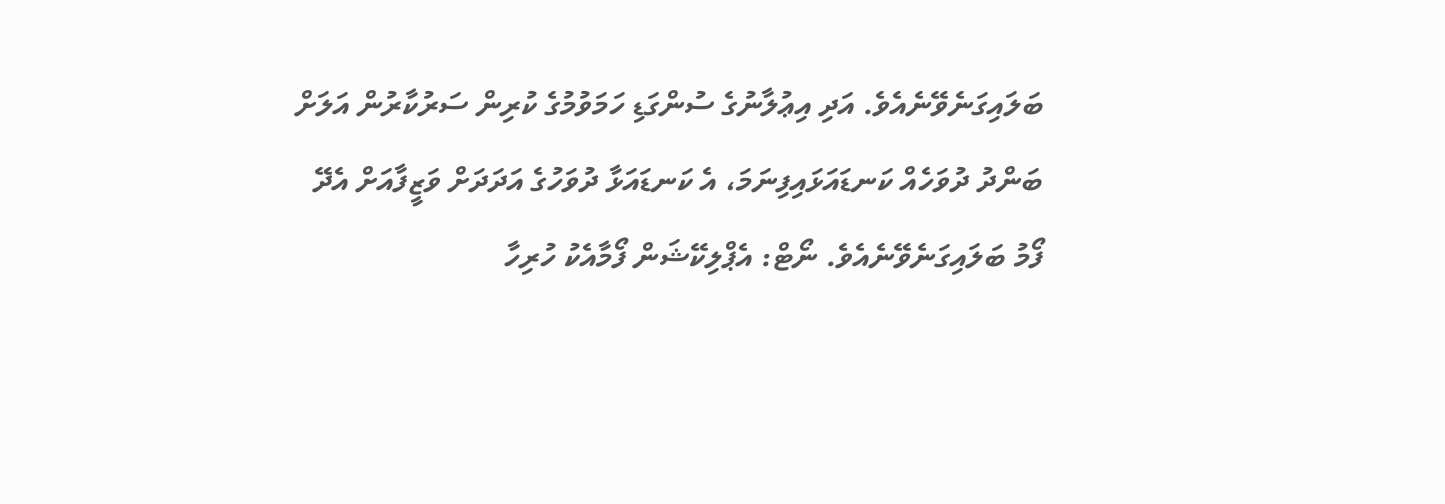ބަލައިގަނެވޭނެއެވެ. އަދި އިޢުލާނުގެ ސުންގަޑި ހަމަވުމުގެ ކުރިން ސަރުކާރުން އަލަށް ބަންދު ދުވަހެއް ކަނޑައަޅައިފިނަމަ، އެ ކަނޑައަޅާ ދުވަހުގެ އަދަދަށް ވަޒީފާއަށް އެދޭ ފޯމު ބަލައިގަނެވޭނެއެވެ. ނޯޓް: އެޕްލިކޭޝަން ފޯމާއެކު ހުރިހާ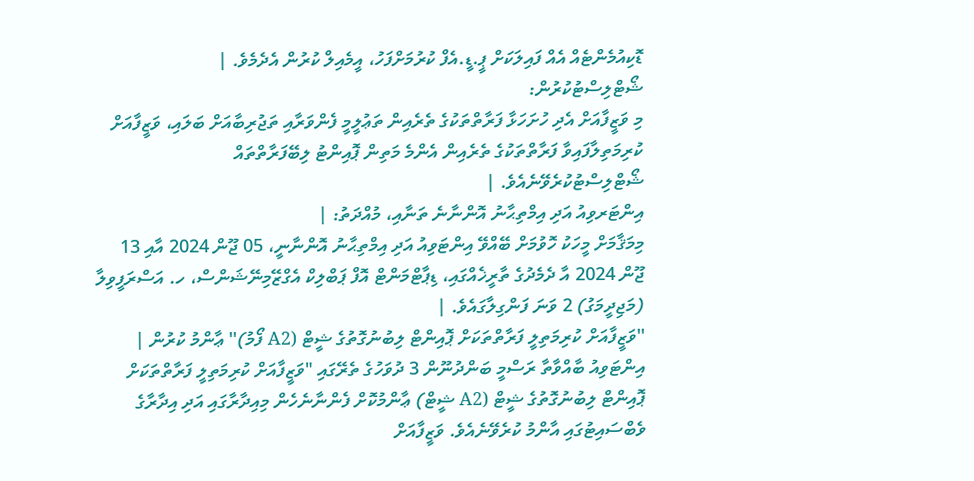ޑޮކިއުމެންޓެއް އެއް ފައިލަކަށް ޕީ.ޑީ.އެފް ކުރުމަށްފަހު، އީމެއިލް ކުރުން އެދެމެވެ. |
ޝޯޓްލިސްޓުކުރުން:
މި ވަޒީފާއަށް އެދި ހުށަހަޅާ ފަރާތްތަކުގެ ތެރެއިން ތަޢުލީމީ ފެންވަރާއި ތަޖުރިބާއަށް ބަލައި، ވަޒީފާއަށް ކުރިމަތިލާފައިވާ ފަރާތްތަކުގެ ތެރެއިން އެންމެ މަތިން ޕޮއިންޓު ލިބޭފަރާތްތައް ޝޯޓްލިސްޓުކުރެވޭނެއެވެ. |
އިންޓަރވިއު އަދި އިމްތިޙާނު އޮންނާނެ ތަނާއި، މުއްދަތު: |
މިމަޤާމަށް މީހަކު ހޮވުމަށް ބޭއްވޭ އިންޓަވިއު އަދި އިމްތިޙާނު އޮންނާނީ، 05 ޖޫން 2024 އާއި 13 ޖޫން 2024 އާ ދެމެދުގެ ތާރީޚެއްގައި، ޑިޕާޓްމަންޓް އޮފް ޕަބްލިކް އެގްޒޭމިނޭޝަންސް، ހ. އަސްރަފީވިލާ (މަޖިދީމަގު) 2 ވަނަ ފަންގިލާގައެވެ. |
''ވަޒީފާއަށް ކުރިމަތިލީ ފަރާތްތަކަށް ޕޮއިންޓް ލިބުނުގޮތުގެ ޝީޓް (A2 ފޯމު)'' ޢާންމު ކުރުން |
އިންޓަވިއު ބާއްވާތާ ރަސްމީ ބަންދުނޫން 3 ދުވަހުގެ ތެރޭގައި "ވަޒީފާއަށް ކުރިމަތިލީ ފަރާތްތަކަށް ޕޮއިންޓް ލިބުނުގޮތުގެ ޝީޓް (A2 ޝީޓް) ޢާންމުކޮށް ފެންނާނެހެން މިއިދާރާގައި އަދި އިދާރާގެ ވެބްސައިޓުގައި އާންމު ކުރެވޭނެއެވެ. ވަޒީފާއަށް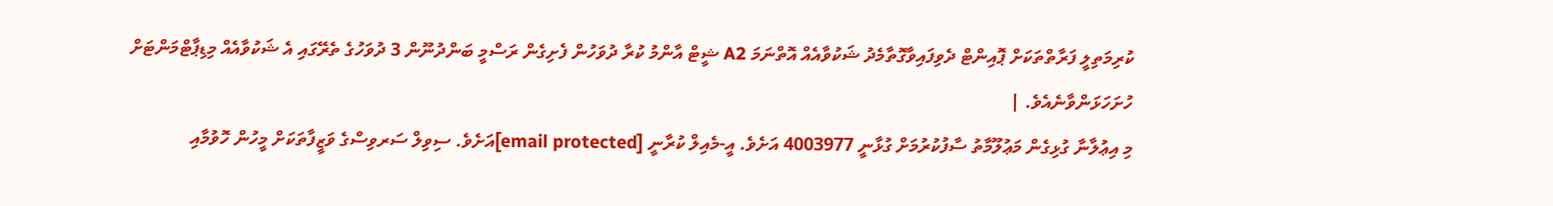ކުރިމަތިލީ ފަރާތްތަކަށް ޕޮއިންޓް ދެވިފައިވާގޮތާމެދު ޝަކުވާއެއް އޮތްނަމަ A2 ޝީޓް އާންމު ކުރާ ދުވަހުން ފެށިގެން ރަސްމީ ބަންދުނޫން 3 ދުވަހުގެ ތެރޭގައި އެ ޝަކުވާއެއް މިޑިޕާޓްމަންޓަށް ހުށަހަޅަންވާނެއެވެ. |
މި އިޢުލާނާ ގުޅިގެން މަޢުލޫމާތު ސާފުކުރުމަށް ގުޅާނީ 4003977 އަށެވެ. އީ-މެއިލް ކުރާނީ [email protected]އަށެވެ. ސިވިލް ސަރވިސްގެ ވަޒީފާތަކަށް މީހުން ހޮވުމާއި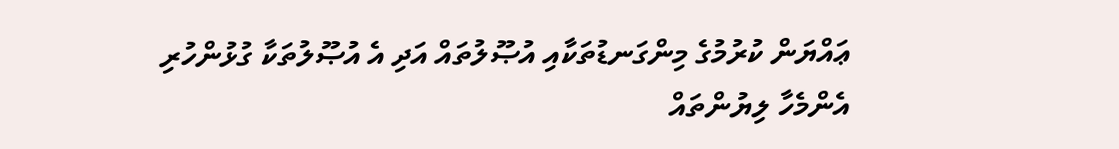ޢައްޔަން ކުރުމުގެ މިންގަނޑުތަކާއި އުޞޫލުތައް އަދި އެ އުޞޫލުތަކާ ގުޅުންހުރި އެންމެހާ ލިޔުންތައް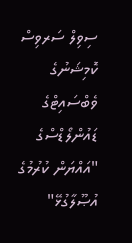ސިވިލް ސަރވިސް ކޮމިޝަނުގެ ވެބްސައިޓްގެ ޑައުންލޯޑްސްގެ "އައްޔަން ކުރުމުގެ އުޞޫލާގުޅޭ"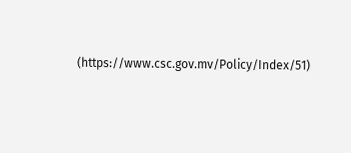(https://www.csc.gov.mv/Policy/Index/51)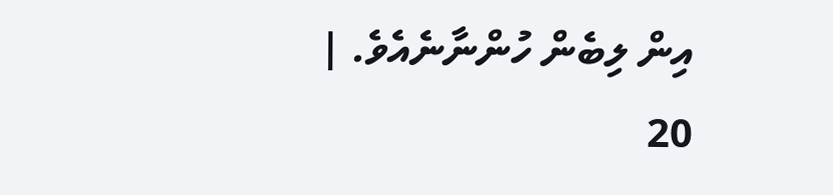އިން ލިބެން ހުންނާނެއެވެ. |
20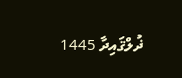ޛުލްޤައިދާ 1445